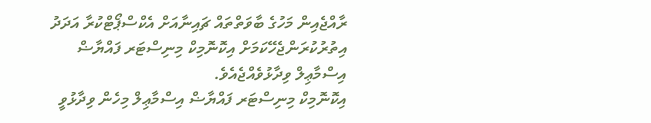ރާއްޖެއިން މަހުގެ ބާވަތްތައް ޗައިނާއަށް އެކްސްޕޯޓްކުރާ އަދަދު އިތުރުކުރަންޖެހޭކަމަށް އިކޮނޮމިކް މިނިސްޓަރ ފައްޔާޟް އިސްމާޢިލް ވިދާޅުވެއްޖެއެވެ.
އިކޮނޮމިކް މިނިސްޓަރ ފައްޔާޟް އިސްމާޢިލް މިހެން ވިދާޅުވީ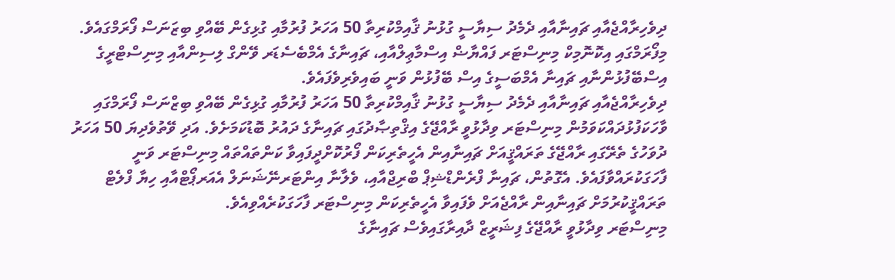ދިވެހިރާއްޖެއާއި ޗައިނާއާއި ދެމެދު ސިޔާސީ ގުޅުނު ޤާއިމްކުރިތާ 50 އަހަރު ފުރުމާއި ގުޅިގެން ބޭއްވި ބިޒަނަސް ފޯރަމްގައެވެ.
މިފޯރަމްގައި އިކޮނޮމިކް މިނިސްޓަރ ފައްޔާޟް އިސްމާޢިލްއާއި، ޗައިނާގެ އެމްބެސެޑަރ ވޭންގް ލިސިންއާއި މިނިސްޓްރީގެ އިސްބޭފުޅުންނާއި ޗައިނާ އެމްބަސީގެ އިސް ބޭފުޅުން ވަނީ ބައިވެރިވެފައެވެ.
ދިވެހިރާއްޖެއާއި ޗައިނާއާއި ދެމެދު ސިޔާސީ ގުޅުނު ޤާއިމްކުރިތާ 50 އަހަރު ފުރުމާއި ގުޅިގެން ބޭއްވި ބިޒްނަސް ފޯރަމްގައި ވާހަކަފުޅުދައްކަވަމުން މިނިސްޓަރ ވިދާޅުވީ ރާއްޖޭގެ އިޤްތިޞާދުގައި ޗައިނާގެ ދައުރު ބޮޑުކަމަށެވެ. އަދި ވޭތުވެދިޔަ 50 އަހަރު ދުވަހުގެ ތެރޭގައި ރާއްޖޭގެ ތަރައްޤީއަށް ޗައިނާއިން އެހީތެރިކަން ފޯރުކޮށްދީފައިވާ ކަންތައްތައް މިނިސްޓަރ ވަނީ ފާހަގަކުރައްވާފައެވެ. އެގޮތުން، ޗައިނާ ފްރެންޑްޝިޕް ބްރިޖްއާއި، ވެލާނާ އިންޓަރނޭޝަނަލް އެއަރޕޯޓްއާއި ހިޔާ ފްލެޓް ތަރައްޤީކުރުމަށް ޗައިނާއިން ރާއްޖެއަށް ވެފައިވާ އެހީތެރިކަން މިނިސްޓަރ ފާހަގަކުރެއްވިއެވެ.
މިނިސްޓަރ ވިދާޅުވީ ރާއްޖޭގެ ފިޝަރީޒް ދާއިރާގައިވެސް ޗައިނާގެ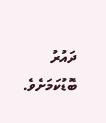ދައުރު ބޮޑުކަމަށެވެ.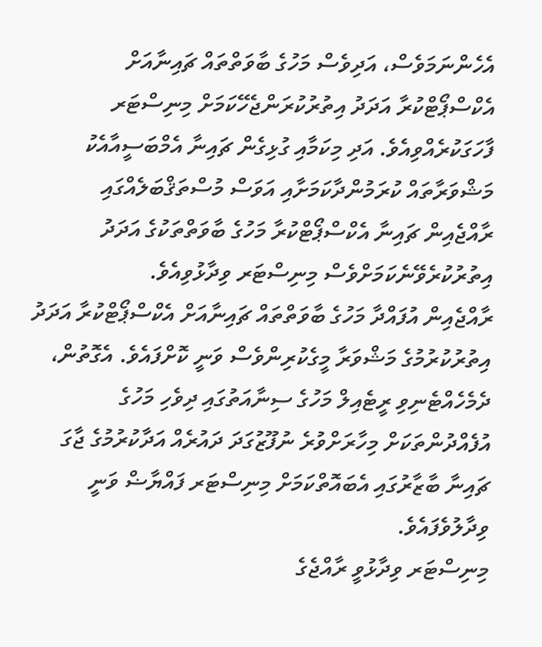އެހެންނަމަވެސް، އަދިވެސް މަހުގެ ބާވަތްތައް ޗައިނާއަށް އެކްސްޕޯޓްކުރާ އަދަދު އިތުރުކުރަންޖެހޭކަމަށް މިނިސްޓަރ ފާހަގަކުރެއްވިއެވެ. އަދި މިކަމާއި ގުޅިގެން ޗައިނާ އެމްބަސީއާއެކު މަޝްވަރާތައް ކުރަމުންދާކަމަށާއި އަވަސް މުސްތަޤްބަލެއްގައި ރާއްޖެއިން ޗައިނާ އެކްސްޕޯޓްކުރާ މަހުގެ ބާވަތްތަކުގެ އަދަދު އިތުރުކުރެވޭނެކަމަށްވެސް މިނިސްޓަރ ވިދާޅުވިއެވެ.
ރާއްޖެއިން އުފައްދާ މަހުގެ ބާވަތްތައް ޗައިނާއަށް އެކްސްޕޯޓްކުރާ އަދަދު އިތުރުކުރުމުގެ މަޝްވަރާ މީގެކުރިންވެސް ވަނީ ކޮށްފައެވެ. އެގޮތުން، ދެމެހެއްޓެނިވި ރީޓެއިލް މަހުގެ ސިނާއަތުގައި ދިވެހި މަހުގެ އުފެއްދުންތަކަށް މިހާރަށްވުރެ ނުފޫޒުގަދަ ދައުރެއް އަދާކުރުމުގެ ޖާގަ ޗައިނާ ބާޒާރުގައި އެބައޮތްކަމަށް މިނިސްޓަރ ފައްޔާޟް ވަނީ ވިދާލުވެފައެވެ.
މިނިސްޓަރ ވިދާޅުވީ ރާއްޖެގެ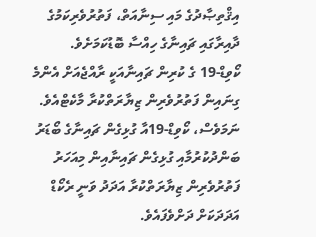އިޤްތިޞާދުގެ މައި ސިނާއަތް، ފަތުރުވެރިކަމުގެ ދާއިރާގައި ޗައިނާގެ ހިއްސާ ބޮޑުކަމަށެވެ. ކޯވިޑް-19 ގެ ކުރިން ޗައިނާއަކީ ރާއްޖެއަށް އެންމެ ގިނައިން ފަތުރުވެރިން ޒިޔާރަތްކުރާ މާކެޓްއެވެ. ނަމަވެސް، ކޯވިޑް-19އާ ގުޅިގެން ޗައިނާގެ ބޯޑަރު ބަންދުކުރުމާއި ގުޅިގެން ޗައިނާއިން މިއަހަރު ފަތުރުވެރިން ޒިޔާރަތްކުރާ އަދަދު ވަނީ ރެކޯޑް އަދަދަކަށް ދަށްވެފައެވެ.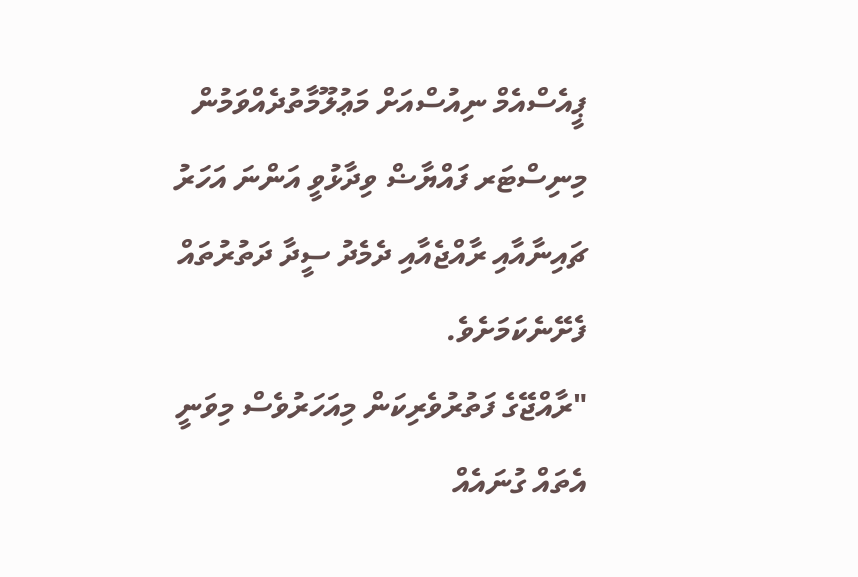ޕީއެސްއެމް ނިއުސްއަށް މަޢުލޫމާތުދެއްވަމުން މިނިސްޓަރ ފައްޔާޟް ވިދާޅުވީ އަންނަ އަހަރު ޗައިނާއާއި ރާއްޖެއާއި ދެމެދު ސީދާ ދަތުރުތައް ފެށޭނެކަމަށެވެ.
"ރާއްޖޭގެ ފަތުރުވެރިކަން މިއަހަރުވެސް މިވަނީ އެތައް ގުނައެއް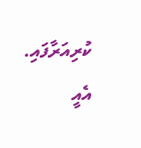ކުރިއަރާފައި. އެއީ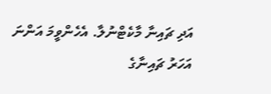އަދި ޗައިނާ މާކެޓްނުލާ. އެހެންވީމަ އަންނަ އަހަރު ޗައިނާގެ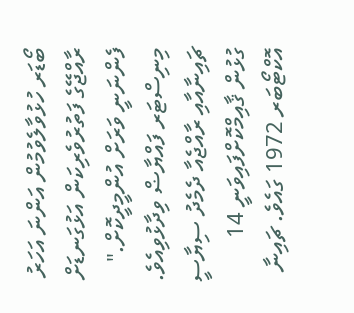ބޯޑަރ ހުޅުވާލެވުމުން އަންނަ އަހަރު ރާއްޖޭގެ ފަތުރުވެރިކަން އަޅުގަނޑަށް ފެންނަނީ ވަރަށް އުންމީދީކޮށް." މިނިސްޓަރ ފައްޔާޟް ވިދާޅުވިއެވެ.
ޗައިނާއާއި ރާއްޖެއާ ދެމެދު ސިޔާސީ ގުޅުން ޤާއިމްކޮށްފައިވަނީ 14 އޮކްޓޯބަރ 1972 ގައެވެ. ޗައިނާ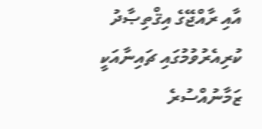އާއި ރާއްޖޭގެ އިޤްތިޞާދު ކުރިއެރުވުމުގައި ޗައިނާއަކީ ޒަމާނުއްސުރެ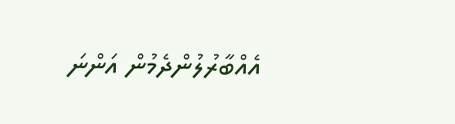އެއްބާރުލުންދެމުން އަންނަ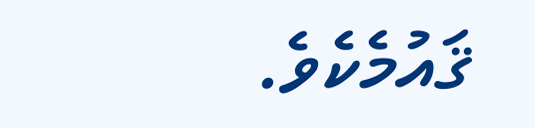ޤައުމެކެވެ.